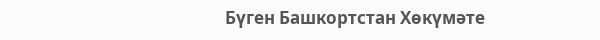Бүген Башкортстан Хөкүмәте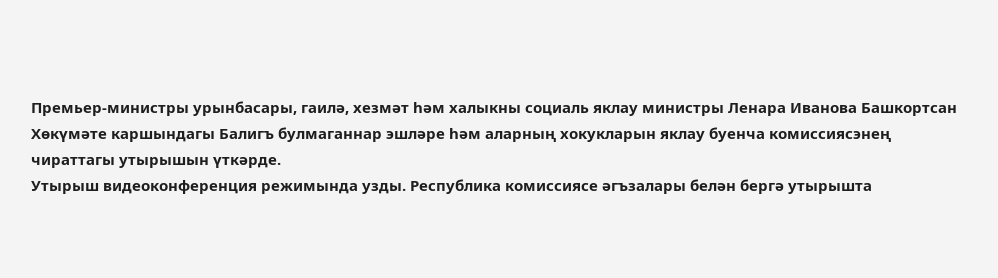Премьер-министры урынбасары, гаилә, хезмәт һәм халыкны социаль яклау министры Ленара Иванова Башкортсан Хөкүмәте каршындагы Балигъ булмаганнар эшләре һәм аларның хокукларын яклау буенча комиссиясэнең чираттагы утырышын үткәрде.
Утырыш видеоконференция режимында узды. Республика комиссиясе әгъзалары белән бергә утырышта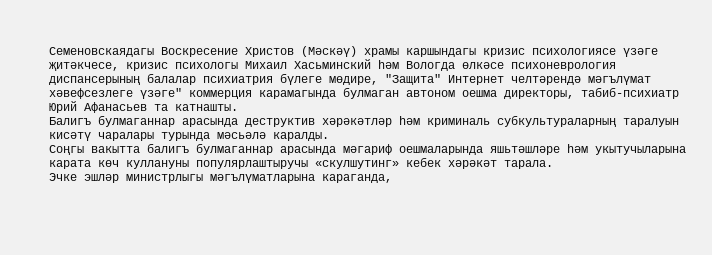Семеновскаядагы Воскресение Христов (Мәскәү) храмы каршындагы кризис психологиясе үзәге җитәкчесе, кризис психологы Михаил Хасьминский һәм Вологда өлкәсе психоневрология диспансерының балалар психиатрия бүлеге мөдире, "Защита" Интернет челтәрендә мәгълүмат хәвефсезлеге үзәге" коммерция карамагында булмаган автоном оешма директоры, табиб-психиатр Юрий Афанасьев та катнашты.
Балигъ булмаганнар арасында деструктив хәрәкәтләр һәм криминаль субкультураларның таралуын кисәтү чаралары турында мәсьәлә каралды.
Соңгы вакытта балигъ булмаганнар арасында мәгариф оешмаларында яшьтәшләре һәм укытучыларына карата көч куллануны популярлаштыручы «скулшутинг» кебек хәрәкәт тарала.
Эчке эшләр министрлыгы мәгълүматларына караганда,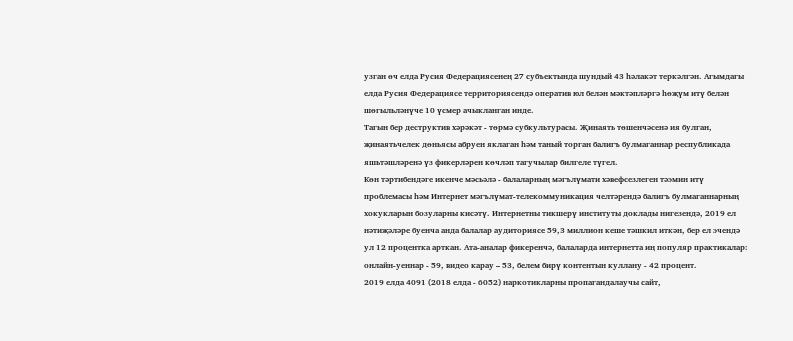узган өч елда Русия Федерациясенең 27 субъектында шундый 43 һәлакәт теркәлгән. Агымдагы елда Русия Федерациясе территориясендә оператив юл белән мәктәпләргә һөҗүм итү белән шөгыльләнүче 10 үсмер ачыкланган инде.
Тагын бер деструктив хәрәкәт - төрмә субкультурасы. Җинаять төшенчәсенә ия булган, җинаятьчелек дөньясы абруен яклаган һәм таный торган балигъ булмаганнар республикада яшьтәшләренә үз фикерләрен көчләп тагучылар билгеле түгел.
Көн тәртибендәге икенче мәсьәлә - балаларның мәгълүмати хәвефсезлеген тәэмин итү проблемасы һәм Интернет мәгълүмат-телекоммуникация челтәрендә балигъ булмаганнарның хокукларын бозуларны кисәтү. Интернетны тикшерү институты доклады нигезендә, 2019 ел нәтиҗәләре буенча анда балалар аудиториясе 59,3 миллион кеше тәшкил иткән, бер ел эчендә ул 12 процентка арткан. Ата-аналар фикеренчә, балаларда интернетта иң популяр практикалар: онлайн-уеннар - 59, видео карау – 53, белем бирү контентын куллану - 42 процент.
2019 елда 4091 (2018 елда - 6052) наркотикларны пропагандалаучы сайт,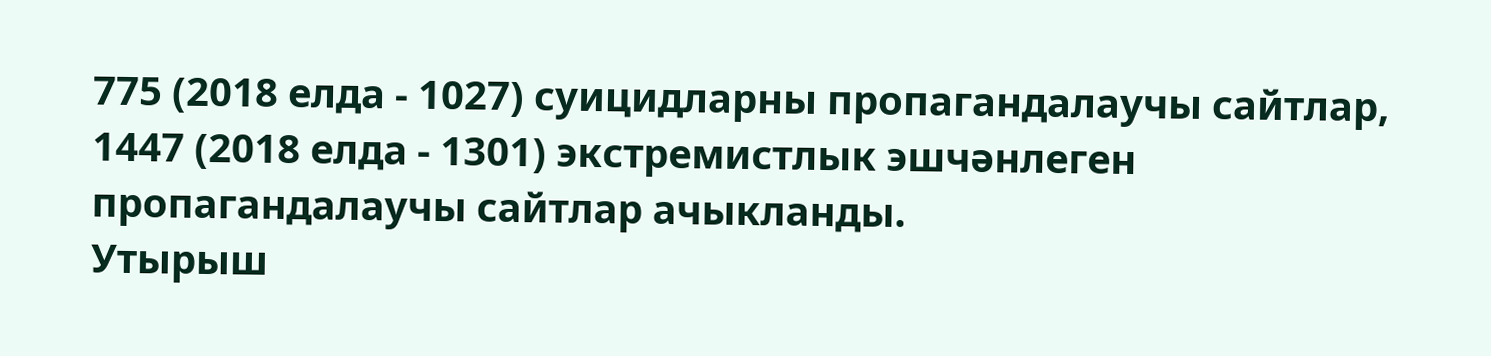775 (2018 елда - 1027) суицидларны пропагандалаучы сайтлар, 1447 (2018 елда - 1301) экстремистлык эшчәнлеген пропагандалаучы сайтлар ачыкланды.
Утырыш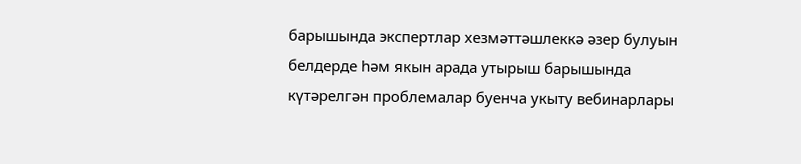барышында экспертлар хезмәттәшлеккә әзер булуын белдерде һәм якын арада утырыш барышында күтәрелгән проблемалар буенча укыту вебинарлары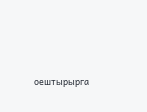оештырырга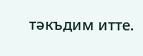тәкъдим итте.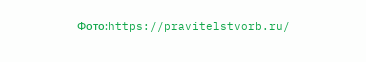Фото:https://pravitelstvorb.ru/